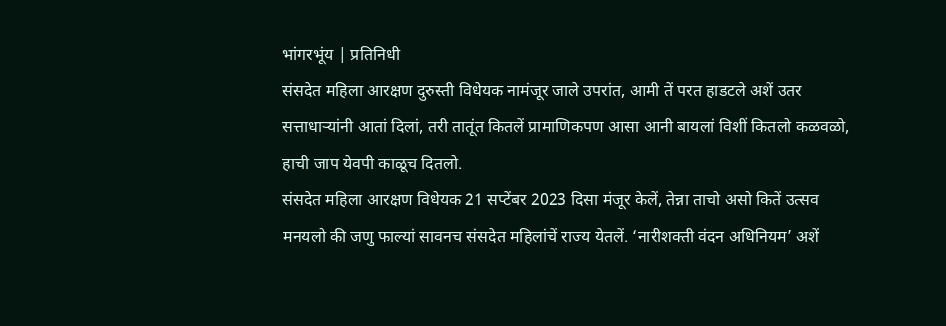भांगरभूंय | प्रतिनिधी
संसदेत महिला आरक्षण दुरुस्ती विधेयक नामंजूर जाले उपरांत, आमी तें परत हाडटले अशें उतर सत्ताधाऱ्यांनी आतां दिलां, तरी तातूंत कितलें प्रामाणिकपण आसा आनी बायलां विशीं कितलो कळवळो, हाची जाप येवपी काळूच दितलो.
संसदेत महिला आरक्षण विधेयक 21 सप्टेंबर 2023 दिसा मंजूर केलें, तेन्ना ताचो असो कितें उत्सव मनयलो की जणु फाल्यां सावनच संसदेत महिलांचें राज्य येतलें. ‘नारीशक्ती वंदन अधिनियम’ अशें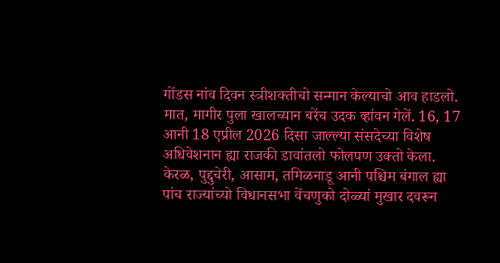गोंडस नांव दिवन स्त्रीशक्तीचो सन्मान केल्याचो आव हाडलो. मात, मागीर पुला खालच्यान बरेंच उदक व्हांवन गेलें. 16, 17 आनी 18 एप्रील 2026 दिसा जाल्ल्या संसदेच्या विशेष अधिवेशनान ह्या राजकी डावांतलो फोलपण उक्तो केला. केरळ, पुद्दुचेरी, आसाम, तमिळनाडू आनी पश्चिम बंगाल ह्या पांच राज्यांच्यो विधानसभा वेंचणुको दोळ्यां मुखार दवरून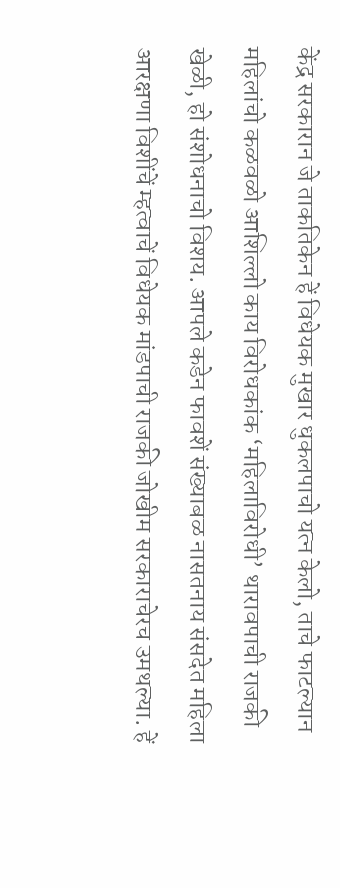केंद्र सरकारान जे ताकतिकेन हें विधेयक मुखार धुकलपाचो यत्न केलो, ताचे फाटल्यान महिलांचो कळवळो आशिल्लो काय विरोधकांक ‘महिलाविरोधी’ थारावपाची राजकी खेळी, हो संशोधनाचो विशय. आपले कडेन फावशें संख्याबळ नासतनाय संसदेत महिला आरक्षणा विशींचें म्हत्वाचें विधेयक मांडपाची राजकी जोखीम सरकाराचेरच उमथल्या. हें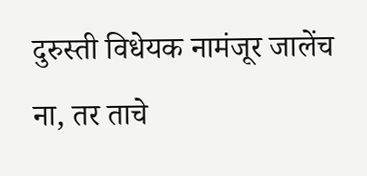दुरुस्ती विधेयक नामंजूर जालेंच ना, तर ताचे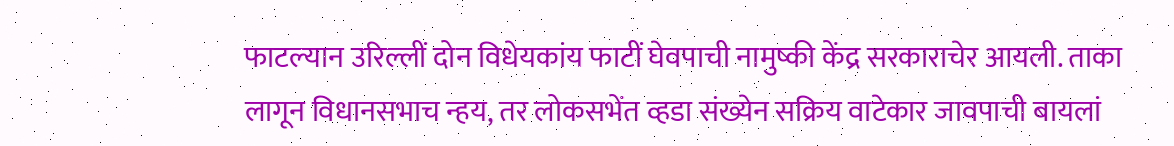फाटल्यान उरिल्लीं दोन विधेयकांय फाटीं घेवपाची नामुष्की केंद्र सरकाराचेर आयली. ताका लागून विधानसभाच न्हय, तर लोकसभेंत व्हडा संख्येन सक्रिय वाटेकार जावपाची बायलां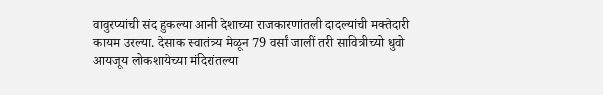वावुरप्यांची संद हुकल्या आनी देशाच्या राजकारणांतली दादल्यांची मक्तेदारी कायम उरल्या. देसाक स्वातंत्र्य मेळून 79 वर्सां जालीं तरी सावित्रीच्यो धुवो आयजूय लोकशायेच्या मंदिरांतल्या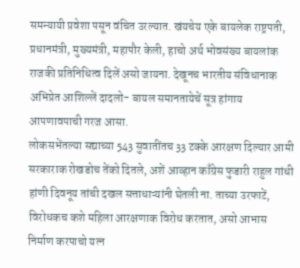समन्यायी प्रवेशा पसून वंचित उरल्यात. खंयचेय एके बायलेक राष्ट्रपती, प्रधानमंत्री, मुख्यमंत्री, महापौर केली, हाचो अर्थ भोवसंख्य बायलांक राजकी प्रतिनिधित्व दिलें असो जायना. देखूनच भारतीय संविधानाक अभिप्रेत आशिल्लें दादलो- बायल समानतायेचें सूत्र हांगाय आपणावपाची गरज आसा.
लोकसभेंतल्या सद्याच्या 543 सुवातींतच 33 टक्के आरक्षण दिल्यार आमी सरकाराक रोखडोच तेंको दितले, अशें आव्हान काँग्रेस फुडारी राहुल गांधी हांणी दिवनूय तांची दखल सत्ताधाऱ्यांनी घेतली ना. ताच्या उरफाटें, विरोधकच कशे महिला आरक्षणाक विरोध करतात, असो आभास निर्माण करपाचो यत्न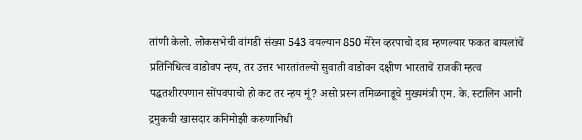तांणी केलो. लोकसभेची वांगडी संख्या 543 वयल्यान 850 मेरेन व्हरपाचो दाव म्हणल्यार फकत बायलांचें प्रतिनिधित्व वाडोवप न्हय, तर उत्तर भारतांतल्यो सुवाती वाडोवन दक्षीण भारताचें राजकी म्हत्व पद्धतशीरपणान सोंपवपाचो हो कट तर न्हय मूं? असो प्रस्न तमिळनाडूचे मुख्यमंत्री एम. के. स्टालिन आनी द्रमुकची खासदार कनिमोझी करुणानिधी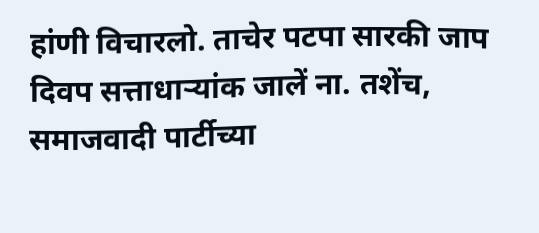हांणी विचारलो. ताचेर पटपा सारकी जाप दिवप सत्ताधाऱ्यांक जालें ना. तशेंच, समाजवादी पार्टीच्या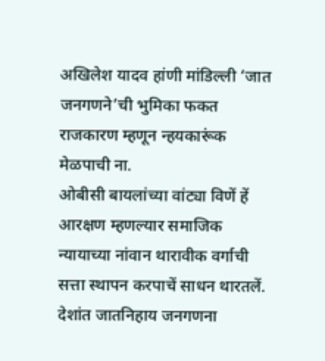अखिलेश यादव हांणी मांडिल्ली ‘जात जनगणने’ची भुमिका फकत राजकारण म्हणून न्हयकारूंक मेळपाची ना.
ओबीसी बायलांच्या वांट्या विणें हें आरक्षण म्हणल्यार समाजिक न्यायाच्या नांवान थारावीक वर्गाची सत्ता स्थापन करपाचें साधन थारतलें. देशांत जातनिहाय जनगणना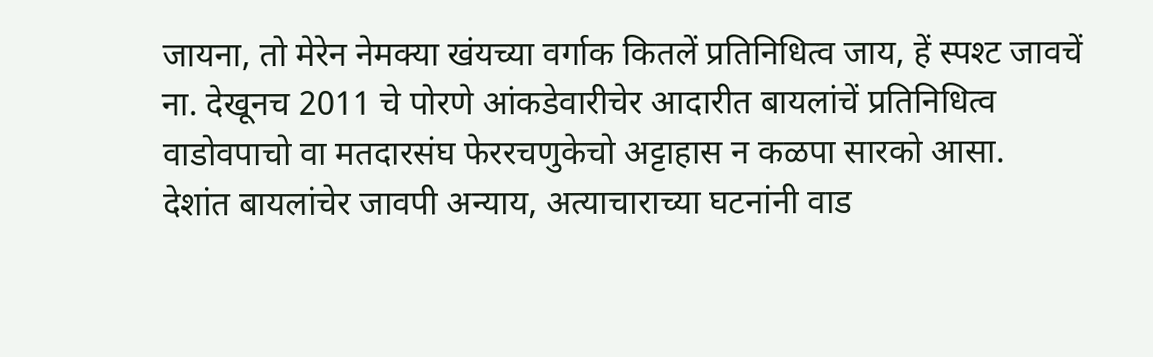जायना, तो मेरेन नेमक्या खंयच्या वर्गाक कितलें प्रतिनिधित्व जाय, हें स्पश्ट जावचें ना. देखूनच 2011 चे पोरणे आंकडेवारीचेर आदारीत बायलांचें प्रतिनिधित्व वाडोवपाचो वा मतदारसंघ फेररचणुकेचो अट्टाहास न कळपा सारको आसा.
देशांत बायलांचेर जावपी अन्याय, अत्याचाराच्या घटनांनी वाड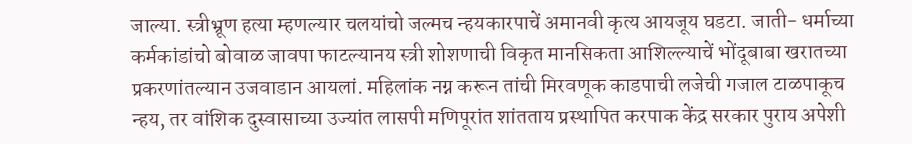जाल्या. स्त्रीभ्रूण हत्या म्हणल्यार चलयांचो जल्मच न्हयकारपाचें अमानवी कृत्य आयजूय घडटा. जाती- धर्माच्या कर्मकांडांचो बोवाळ जावपा फाटल्यानय स्त्री शोशणाची विकृत मानसिकता आशिल्ल्याचें भोंदूबाबा खरातच्या प्रकरणांतल्यान उजवाडान आयलां. महिलांक नग्न करून तांची मिरवणूक काडपाची लजेची गजाल टाळपाकूच न्हय, तर वांशिक दुस्वासाच्या उज्यांत लासपी मणिपूरांत शांतताय प्रस्थापित करपाक केंद्र सरकार पुराय अपेशी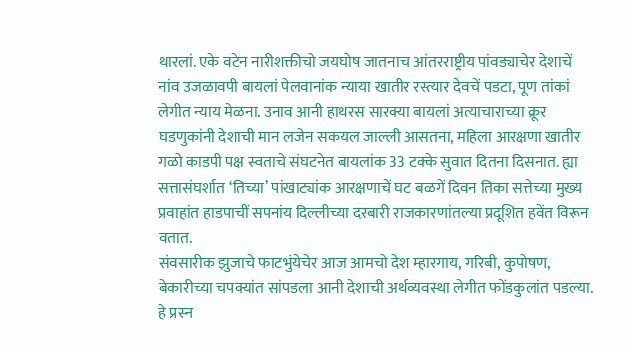थारलां. एके वटेन नारीशक्तीचो जयघोष जातनाच आंतरराष्ट्रीय पांवड्याचेर देशाचें नांव उजळावपी बायलां पेलवानांक न्याया खातीर रस्त्यार देवचें पडटा, पूण तांकां लेगीत न्याय मेळना. उनाव आनी हाथरस सारक्या बायलां अत्याचाराच्या क्रूर घडणुकांनी देशाची मान लजेन सकयल जाल्ली आसतना, महिला आरक्षणा खातीर गळो काडपी पक्ष स्वताचे संघटनेत बायलांक 33 टक्के सुवात दितना दिसनात. ह्या सत्तासंघर्शात ‘तिच्या’ पांखाट्यांक आरक्षणाचें घट बळगें दिवन तिका सत्तेच्या मुख्य प्रवाहांत हाडपाचीं सपनांय दिल्लीच्या दरबारी राजकारणांतल्या प्रदूशित हवेंत विरून वतात.
संवसारीक झुजाचे फाटभुंयेचेर आज आमचो देश म्हारगाय, गरिबी, कुपोषण, बेकारीच्या चपक्यांत सांपडला आनी देशाची अर्थव्यवस्था लेगीत फोंडकुलांत पडल्या. हे प्रस्न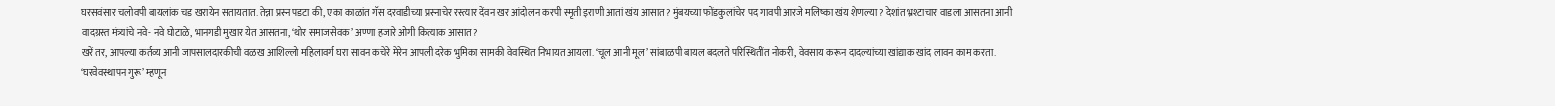घरसवंसार चलोवपी बायलांक चड खरायेन सतायतात. तेन्ना प्रस्न पडटा की, एका काळांत गॅस दरवाडीच्या प्रस्नाचेर रस्त्यार देंवन खर आंदोलन करपी स्मृती इराणी आतां खंय आसात? मुंबयच्या फोंडकुलांचेर पद गावपी आरजे मलिष्का खंय शेणल्या? देशांत भ्रश्टाचार वाडला आसतना आनी वादग्रस्त मंत्र्यांचे नवे- नवे घोटाळे, भानगडी मुखार येत आसतना, ‘थोर समाजसेवक’ अण्णा हजारे ओगी कित्याक आसात?
खरें तर, आपल्या कर्तव्य आनी जापसालदारकीची वळख आशिल्लो महिलावर्ग घरा सावन कचेरे मेरेन आपली दरेक भुमिका सामकी वेवस्थित निभायत आयला. ‘चूल आनी मूल’ सांबाळपी बायल बदलते परिस्थितींत नोकरी, वेवसाय करून दादल्यांच्या खांद्याक खांद लावन काम करता. ‘घरवेवस्थापन गुरू’ म्हणून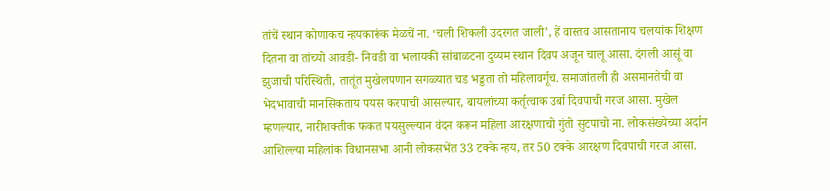तांचें स्थान कोणाकच न्हयकारूंक मेळचें ना. ‘चली शिकली उदरगत जाली’, हें वास्तव आसतानाय चलयांक शिक्षण दितना वा तांच्यो आवडी- निवडी वा भलायकी सांबाळटना दुय्यम स्थान दिवप अजून चालू आसा. दंगली आसूं वा झुजाची परिस्थिती, तातूंत मुखेलपणान सगळ्यात चड भड्डता तो महिलावर्गूच. समाजांतली ही असमानतेची वा भेदभावाची मानसिकताय पयस करपाची आसल्यार, बायलांच्या कर्तृत्वाक उर्बा दिवपाची गरज आसा. मुखेल म्हणल्यार, नारीशक्तीक फकत पयसुल्ल्यान वंदन करून महिला आरक्षणाचो गुंतो सुटपाचो ना. लोकसंख्येच्या अर्दान आशिल्ल्या महिलांक विधानसभा आनी लोकसभेंत 33 टक्के न्हय, तर 50 टक्के आरक्षण दिवपाची गरज आसा.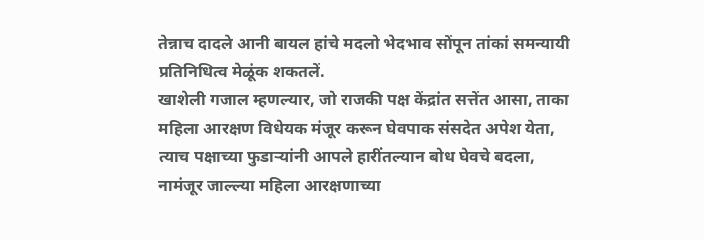तेन्नाच दादले आनी बायल हांचे मदलो भेदभाव सोंपून तांकां समन्यायी प्रतिनिधित्व मेळूंक शकतलें.
खाशेली गजाल म्हणल्यार, जो राजकी पक्ष केंद्रांत सत्तेंत आसा, ताका महिला आरक्षण विधेयक मंजूर करून घेवपाक संसदेत अपेश येता, त्याच पक्षाच्या फुडाऱ्यांनी आपले हारींतल्यान बोध घेवचे बदला, नामंजूर जाल्ल्या महिला आरक्षणाच्या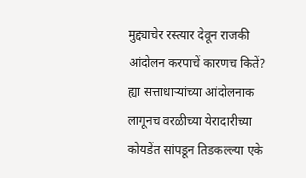मुद्द्याचेर रस्त्यार देवून राजकी आंदोलन करपाचें कारणच कितें? ह्या सत्ताधाऱ्यांच्या आंदोलनाक लागूनच वरळीच्या येरादारीच्या कोयडेंत सांपडून तिडकल्ल्या एके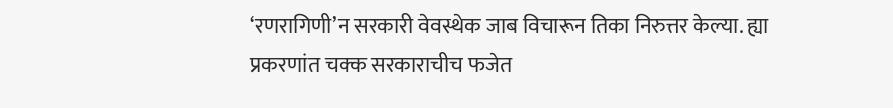‘रणरागिणी’न सरकारी वेवस्थेक जाब विचारून तिका निरुत्तर केल्या. ह्या प्रकरणांत चक्क सरकाराचीच फजेत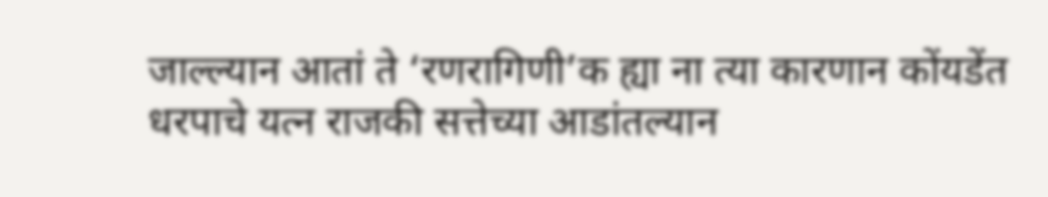जाल्ल्यान आतां ते ‘रणरागिणी’क ह्या ना त्या कारणान कोंयडेंत धरपाचे यत्न राजकी सत्तेच्या आडांतल्यान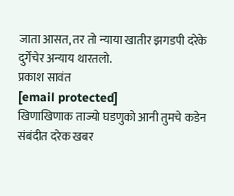जाता आसत, तर तो न्याया खातीर झगडपी दरेके दुर्गेचेर अन्याय थारतलो.
प्रकाश सावंत
[email protected]
खिणाखिणाक ताज्यो घडणुको आनी तुमचे कडेन संबंदीत दरेक खबर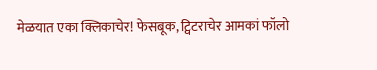मेळयात एका क्लिकाचेर! फेसबूक, ट्विटराचेर आमकां फॉलो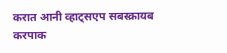करात आनी व्हाट्सएप सबस्क्रायब करपाक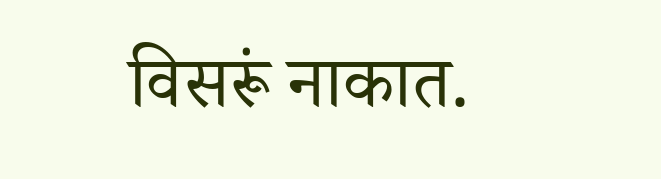विसरूं नाकात.